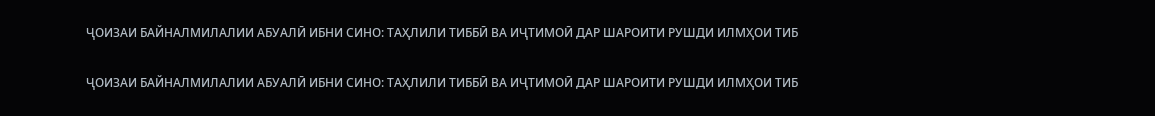ҶОИЗАИ БАЙНАЛМИЛАЛИИ АБУАЛӢ ИБНИ СИНО: ТАҲЛИЛИ ТИББӢ ВА ИҶТИМОӢ ДАР ШАРОИТИ РУШДИ ИЛМҲОИ ТИБ

ҶОИЗАИ БАЙНАЛМИЛАЛИИ АБУАЛӢ ИБНИ СИНО: ТАҲЛИЛИ ТИББӢ ВА ИҶТИМОӢ ДАР ШАРОИТИ РУШДИ ИЛМҲОИ ТИБ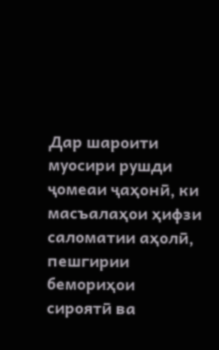Дар шароити муосири рушди ҷомеаи ҷаҳонӣ, ки масъалаҳои ҳифзи саломатии аҳолӣ, пешгирии бемориҳои сироятӣ ва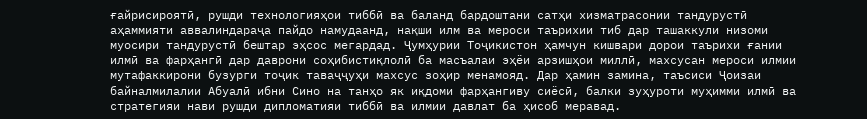ғайрисироятӣ, рушди технологияҳои тиббӣ ва баланд бардоштани сатҳи хизматрасонии тандурустӣ аҳаммияти аввалиндараҷа пайдо намудаанд, нақши илм ва мероси таърихии тиб дар ташаккули низоми муосири тандурустӣ бештар эҳсос мегардад. Ҷумҳурии Тоҷикистон ҳамчун кишвари дорои таърихи ғании илмӣ ва фарҳангӣ дар даврони соҳибистиқлолӣ ба масъалаи эҳёи арзишҳои миллӣ, махсусан мероси илмии мутафаккирони бузурги тоҷик таваҷҷуҳи махсус зоҳир менамояд. Дар ҳамин замина, таъсиси Ҷоизаи байналмилалии Абуалӣ ибни Сино на танҳо як иқдоми фарҳангиву сиёсӣ, балки зуҳуроти муҳимми илмӣ ва стратегияи нави рушди дипломатияи тиббӣ ва илмии давлат ба ҳисоб меравад.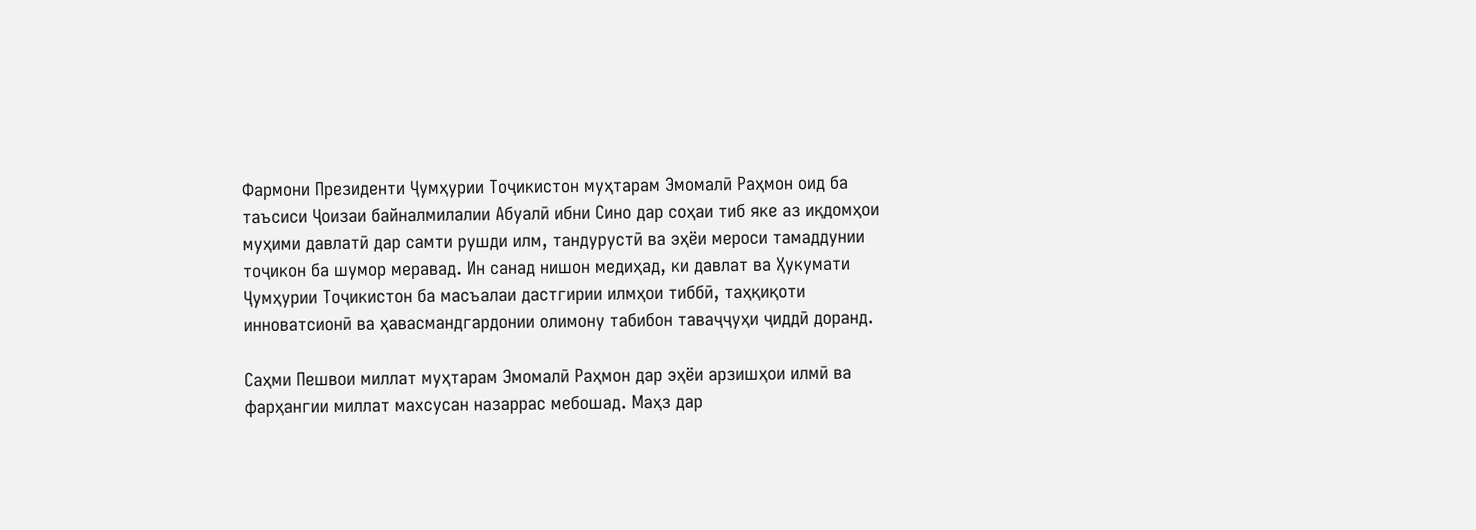Фармони Президенти Ҷумҳурии Тоҷикистон муҳтарам Эмомалӣ Раҳмон оид ба таъсиси Ҷоизаи байналмилалии Абуалӣ ибни Сино дар соҳаи тиб яке аз иқдомҳои муҳими давлатӣ дар самти рушди илм, тандурустӣ ва эҳёи мероси тамаддунии тоҷикон ба шумор меравад. Ин санад нишон медиҳад, ки давлат ва Ҳукумати Ҷумҳурии Тоҷикистон ба масъалаи дастгирии илмҳои тиббӣ, таҳқиқоти инноватсионӣ ва ҳавасмандгардонии олимону табибон таваҷҷуҳи ҷиддӣ доранд.

Саҳми Пешвои миллат муҳтарам Эмомалӣ Раҳмон дар эҳёи арзишҳои илмӣ ва фарҳангии миллат махсусан назаррас мебошад. Маҳз дар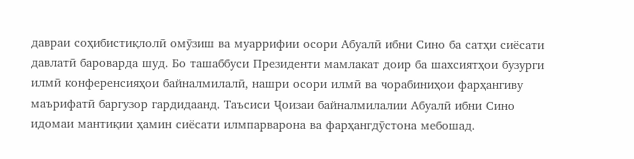давраи соҳибистиқлолӣ омӯзиш ва муаррифии осори Абуалӣ ибни Сино ба сатҳи сиёсати давлатӣ бароварда шуд. Бо ташаббуси Президенти мамлакат доир ба шахсиятҳои бузурги илмӣ конференсияҳои байналмилалӣ, нашри осори илмӣ ва чорабиниҳои фарҳангиву маърифатӣ баргузор гардидаанд. Таъсиси Ҷоизаи байналмилалии Абуалӣ ибни Сино идомаи мантиқии ҳамин сиёсати илмпарварона ва фарҳангдӯстона мебошад.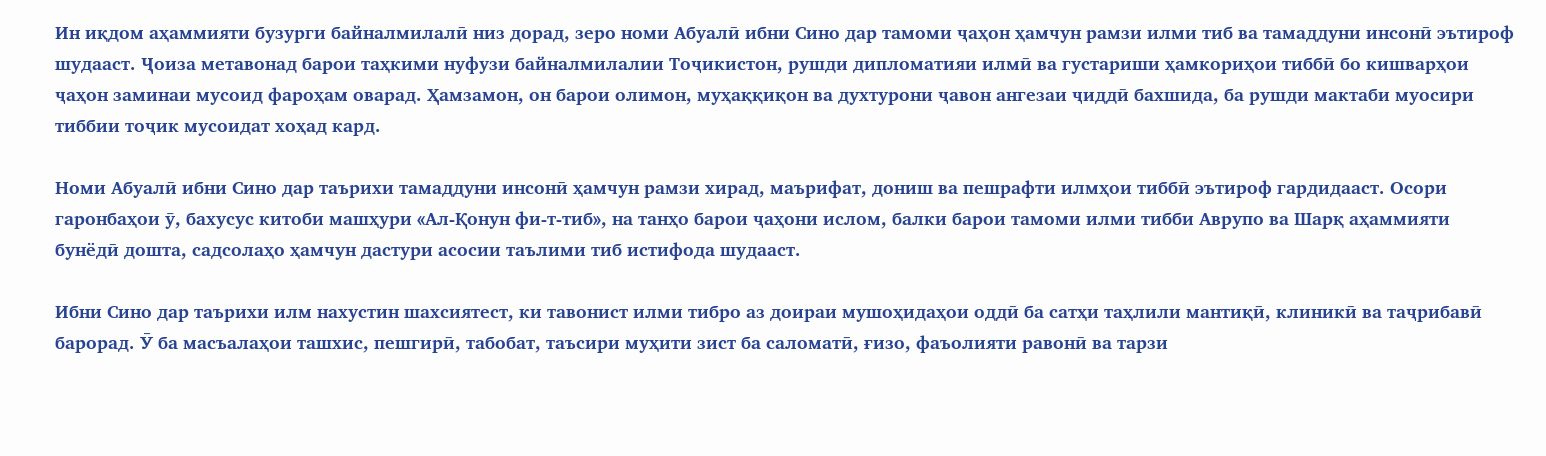Ин иқдом аҳаммияти бузурги байналмилалӣ низ дорад, зеро номи Абуалӣ ибни Сино дар тамоми ҷаҳон ҳамчун рамзи илми тиб ва тамаддуни инсонӣ эътироф шудааст. Ҷоиза метавонад барои таҳкими нуфузи байналмилалии Тоҷикистон, рушди дипломатияи илмӣ ва густариши ҳамкориҳои тиббӣ бо кишварҳои ҷаҳон заминаи мусоид фароҳам оварад. Ҳамзамон, он барои олимон, муҳаққиқон ва духтурони ҷавон ангезаи ҷиддӣ бахшида, ба рушди мактаби муосири тиббии тоҷик мусоидат хоҳад кард.

Номи Абуалӣ ибни Сино дар таърихи тамаддуни инсонӣ ҳамчун рамзи хирад, маърифат, дониш ва пешрафти илмҳои тиббӣ эътироф гардидааст. Осори гаронбаҳои ӯ, бахусус китоби машҳури «Ал-Қонун фи-т-тиб», на танҳо барои ҷаҳони ислом, балки барои тамоми илми тибби Аврупо ва Шарқ аҳаммияти бунёдӣ дошта, садсолаҳо ҳамчун дастури асосии таълими тиб истифода шудааст.

Ибни Сино дар таърихи илм нахустин шахсиятест, ки тавонист илми тибро аз доираи мушоҳидаҳои оддӣ ба сатҳи таҳлили мантиқӣ, клиникӣ ва таҷрибавӣ барорад. Ӯ ба масъалаҳои ташхис, пешгирӣ, табобат, таъсири муҳити зист ба саломатӣ, ғизо, фаъолияти равонӣ ва тарзи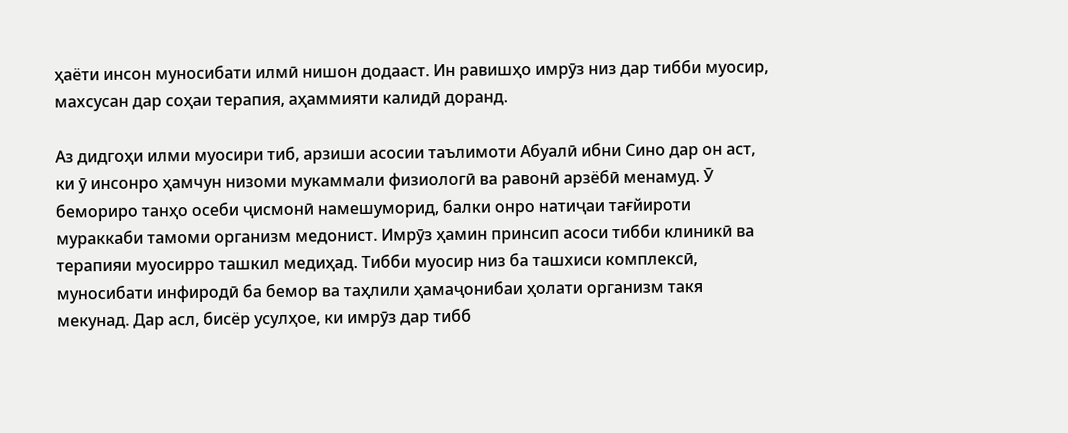ҳаёти инсон муносибати илмӣ нишон додааст. Ин равишҳо имрӯз низ дар тибби муосир, махсусан дар соҳаи терапия, аҳаммияти калидӣ доранд.

Аз дидгоҳи илми муосири тиб, арзиши асосии таълимоти Абуалӣ ибни Сино дар он аст, ки ӯ инсонро ҳамчун низоми мукаммали физиологӣ ва равонӣ арзёбӣ менамуд. Ӯ бемориро танҳо осеби ҷисмонӣ намешуморид, балки онро натиҷаи тағйироти мураккаби тамоми организм медонист. Имрӯз ҳамин принсип асоси тибби клиникӣ ва терапияи муосирро ташкил медиҳад. Тибби муосир низ ба ташхиси комплексӣ, муносибати инфиродӣ ба бемор ва таҳлили ҳамаҷонибаи ҳолати организм такя мекунад. Дар асл, бисёр усулҳое, ки имрӯз дар тибб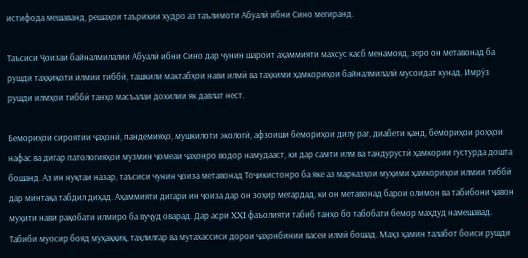истифода мешаванд, решаҳои таърихии худро аз таълимоти Абуалӣ ибни Сино мегиранд.

Таъсиси Ҷоизаи байналмилалии Абуалӣ ибни Сино дар чунин шароит аҳаммияти махсус касб менамояд, зеро он метавонад ба рушди таҳқиқоти илмии тиббӣ, ташкили мактабҳои нави илмӣ ва таҳкими ҳамкориҳои байналмилалӣ мусоидат кунад. Имрӯз рушди илмҳои тиббӣ танҳо масъалаи дохилии як давлат нест.

Бемориҳои сироятии ҷаҳонӣ, пандемияҳо, мушкилоти экологӣ, афзоиши бемориҳои дилу раг, диабети қанд, бемориҳои роҳҳои нафас ва дигар патологияҳои музмин ҷомеаи ҷаҳонро водор намудааст, ки дар самти илм ва тандурустӣ ҳамкории густурда дошта бошанд. Аз ин нуқтаи назар, таъсиси чунин ҷоиза метавонад Тоҷикистонро ба яке аз марказҳои муҳими ҳамкориҳои илмии тиббӣ дар минтақа табдил диҳад. Аҳаммияти дигари ин ҷоиза дар он зоҳир мегардад, ки он метавонад барои олимон ва табибони ҷавон муҳити нави рақобати илмиро ба вуҷуд оварад. Дар асри XXI фаъолияти табиб танҳо бо табобати бемор маҳдуд намешавад. Табиби муосир бояд муҳаққиқ, таҳлилгар ва мутахассиси дорои ҷаҳонбинии васеи илмӣ бошад. Маҳз ҳамин талабот боиси рушди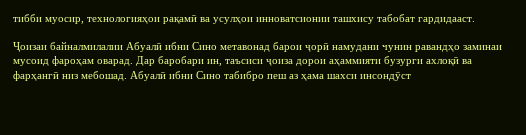тибби муосир, технологияҳои рақамӣ ва усулҳои инноватсионии ташхису табобат гардидааст.

Ҷоизаи байналмилалии Абуалӣ ибни Сино метавонад барои ҷорӣ намудани чунин равандҳо заминаи мусоид фароҳам оварад. Дар баробари ин, таъсиси ҷоиза дорои аҳаммияти бузурги ахлоқӣ ва фарҳангӣ низ мебошад. Абуалӣ ибни Сино табибро пеш аз ҳама шахси инсондӯст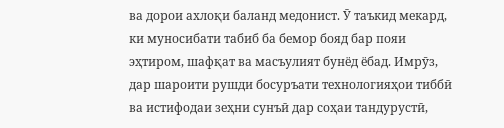ва дорои ахлоқи баланд медонист. Ӯ таъкид мекард, ки муносибати табиб ба бемор бояд бар пояи эҳтиром, шафқат ва масъулият бунёд ёбад. Имрӯз, дар шароити рушди босуръати технологияҳои тиббӣ ва истифодаи зеҳни сунъӣ дар соҳаи тандурустӣ,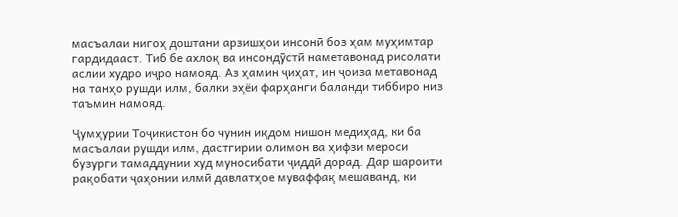масъалаи нигоҳ доштани арзишҳои инсонӣ боз ҳам муҳимтар гардидааст. Тиб бе ахлоқ ва инсондӯстӣ наметавонад рисолати аслии худро иҷро намояд. Аз ҳамин ҷиҳат, ин ҷоиза метавонад на танҳо рушди илм, балки эҳёи фарҳанги баланди тиббиро низ таъмин намояд.

Ҷумҳурии Тоҷикистон бо чунин иқдом нишон медиҳад, ки ба масъалаи рушди илм, дастгирии олимон ва ҳифзи мероси бузурги тамаддунии худ муносибати ҷиддӣ дорад. Дар шароити рақобати ҷаҳонии илмӣ давлатҳое муваффақ мешаванд, ки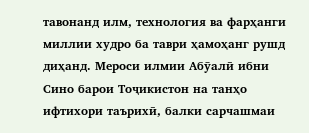тавонанд илм, технология ва фарҳанги миллии худро ба таври ҳамоҳанг рушд диҳанд. Мероси илмии Абӯалӣ ибни Сино барои Тоҷикистон на танҳо ифтихори таърихӣ, балки сарчашмаи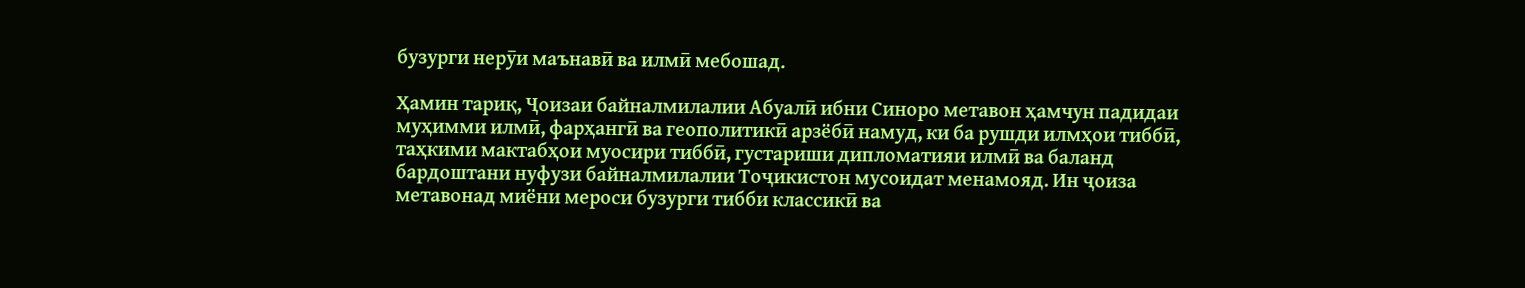бузурги нерӯи маънавӣ ва илмӣ мебошад.

Ҳамин тариқ, Ҷоизаи байналмилалии Абуалӣ ибни Синоро метавон ҳамчун падидаи муҳимми илмӣ, фарҳангӣ ва геополитикӣ арзёбӣ намуд, ки ба рушди илмҳои тиббӣ, таҳкими мактабҳои муосири тиббӣ, густариши дипломатияи илмӣ ва баланд бардоштани нуфузи байналмилалии Тоҷикистон мусоидат менамояд. Ин ҷоиза метавонад миёни мероси бузурги тибби классикӣ ва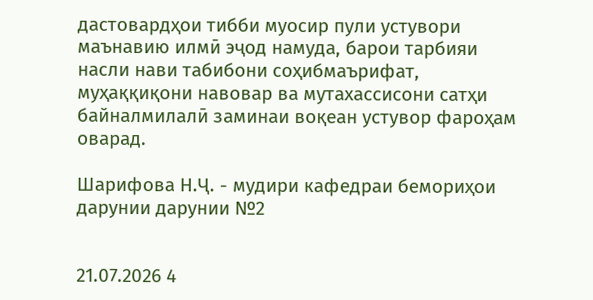дастовардҳои тибби муосир пули устувори маънавию илмӣ эҷод намуда, барои тарбияи насли нави табибони соҳибмаърифат, муҳаққиқони навовар ва мутахассисони сатҳи байналмилалӣ заминаи воқеан устувор фароҳам оварад.

Шарифова Н.Ҷ. - мудири кафедраи бемориҳои дарунии дарунии №2


21.07.2026 4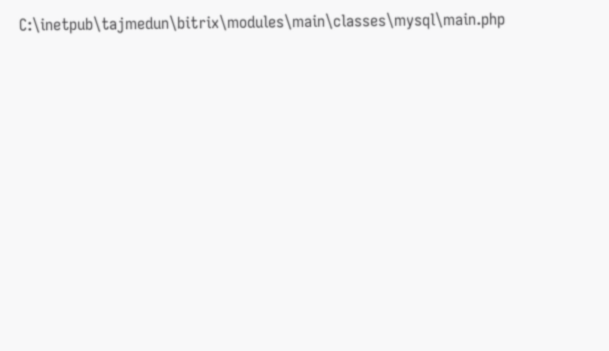C:\inetpub\tajmedun\bitrix\modules\main\classes\mysql\main.php